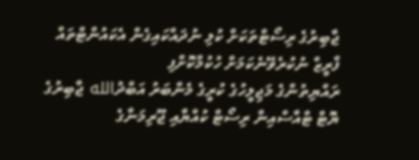ޖާބިރުގެ ރިސޯޓްތަކަށް ކުލި ނުދައްކައިގެން އެކައުންޓްތައް ފްރީޒް ނުކުރެވޭނެކަމަށް ހުކުމްކޮށްފި
ރައްޔިތުންގެ މަޖިލީހުގެ ކުރީގެ މެންބަރު އަބްދުالله ޖާބިރުގެ ޔޮޓް ޓްއާސްއިން ރިސޯޓް ކުއްޔާއި ޖޫރިމަނާގެ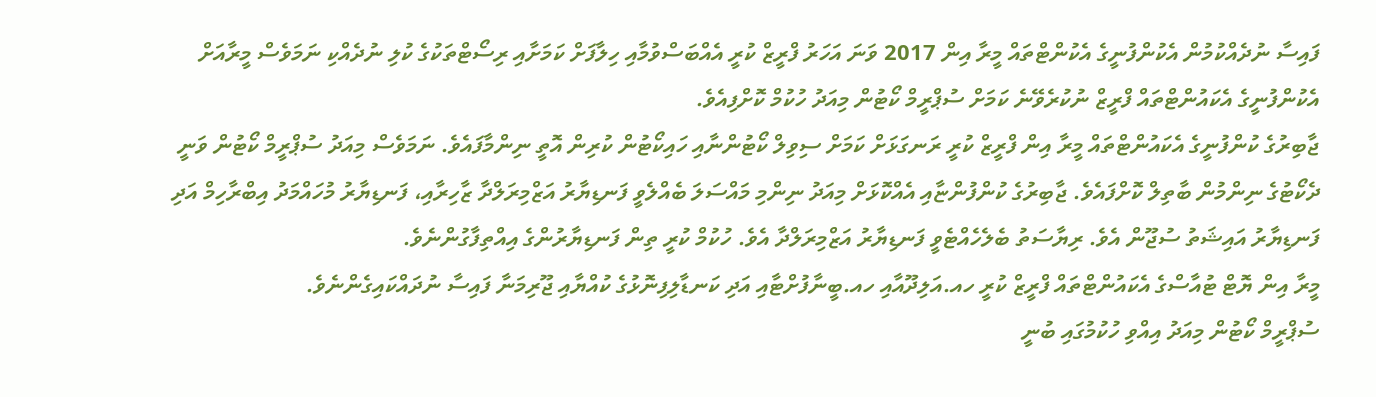ފައިސާ ނުދެއްކުމުން އެކުންފުނީގެ އެކުންޓްތައް މީރާ އިން 2017 ވަނަ އަހަރު ފްރީޒް ކުރީ އެއްބަސްވުމާއި ހިލާފަށް ކަމަށާއި ރިސޯޓްތަކުގެ ކުލި ނުދެއްކި ނަމަވެސް މީރާއަށް އެކުންފުނީގެ އެކައުންޓްތައް ފްރީޒް ނުކުރެވޭނެ ކަމަށް ސުޕްރީމް ކޯޓުން މިއަދު ހުކުމް ކޮށްފިއެވެ.
ޖާބިރުގެ ކުންފުނީގެ އެކައުންޓްތައް މީރާ އިން ފްރީޒް ކުރީ ރަނގަޅަށް ކަމަށް ސިވިލް ކޯޓުންނާއި ހައިކޯޓުން ކުރިން އޮތީ ނިންމާފައެވެ. ނަމަވެސް މިއަދު ސުޕްރީމް ކޯޓުން ވަނީ ދެކޯޓުގެ ނިންމުން ބާތިލް ކޮށްފައެވެ. ޖާބިރުގެ ކުންފުންޏާއި އެއްކޮޅަށް މިއަދު ނިންމި މައްސަލަ ބެއްލެވީ ފަނޑިޔާރު އަޒްމިރަލްދާ ޒާހިރާއި، ފަނޑިޔާރު މުހައްމަދު އިބްރާހިމް އަދި ފަނޑިޔާރު އައިޝަތު ސުޖޫން އެވެ. ރިޔާސަތު ބެލެހެއްޓެވީ ފަނޑިޔާރު އަޒްމިރަލްދާ އެވެ. ހުކުމް ކުރީ ތިން ފަނޑިޔާރުންގެ އިއްތިފާގުންނެވެ.
މީރާ އިން ޔޮޓް ޓުއާސްގެ އެކައުންޓްތައް ފްރީޒް ކުރީ ހއ.އަލިދޫއާއި ހއ.ބީނާފުށްޓާއި އަދި ކަނޑާލިފިނޮޅުގެ ކުއްޔާއި ޖޫރިމަނާ ފައިސާ ނުދައްކައިގެންނެވެ.
ސުޕްރީމް ކޯޓުން މިއަދު އިއްވި ހުކުމުގައި ބުނީ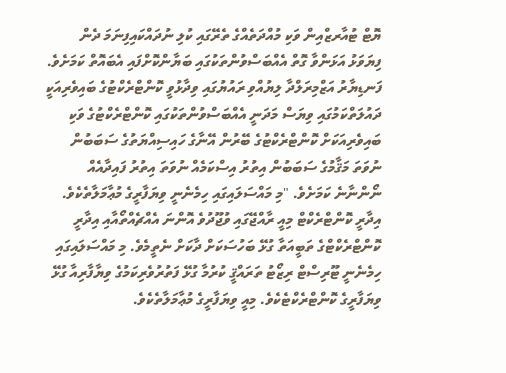ޔޮޓް ޓުއާރޒްއިން ވަކި މުއްދަތެއްގެ ތެރޭގައި ކުލި ނުދައްކައިފިނަމަ ދެން ފިޔަވަޅު އަޅަންވާ ގޮތް އެއްބަސްވުންތަކުގައި ބަޔާންކޮށްފައި އެބައޮތް ކަމަށެވެ. ފަނޑިޔާރު އަޒްމިރަލްދާ ލިޔުއްވި ރައުޔުގައި ވިދާޅުވީ ކޮންޓްރެކްޓުގެ ބައިވެރިއަކީ ދައުލަތްކަމުގައި ވިޔަސް މަދަނީ އެއްބަސްވުންތަކުގައި ކޮންޓްރެކްޓުގެ ވަކި ބައިވެރިއަކަށް ކޮންޓްރެކްޓުގެ ބޭރުން އޭނާގެ ހައިސިއްޔަތުގެ ސަބަބުން ނުވަތަ މަޤާމުގެ ސަބަބުން އިތުރު އިސްކަމެއް ނުވަތަ އިތުރު ފައިދާއެއް ނޯންނާނެ ކަމަށެވެ. "މި މައްސަލައިގައި ހިމެނެނީ ވިޔަފާރީގެ މުޢާމަލާތެކެވެ. އިދާރީ ކޮންޓްރެކްޓް މިއީ ރާއްޖޭގައި ވުޖޫދުވެ އޮންނަ އެއްޗެއްތޯއާއި އިދާރީ ކޮންޓްރެކްޓްގެ ތަބީއަތާ ގުޅޭ ބަހުސަކަށް ދާކަށް ނެތީމެވެ. މި މައްސަލައިގައި ހިމެނެނީ ޓޫރިސްޓް ރިޒޯޓު ތަރައްޤީ ކުރުމާ ގުޅޭ ފަތުރުވެރިކަމުގެ ވިޔާފާރިއާ ގުޅޭ ވިޔަފާރީގެ ކޮންޓްރެކްޓެކެވެ. މިއީ ވިޔަފާރީގެ މުޢާމަލާތެކެވެ.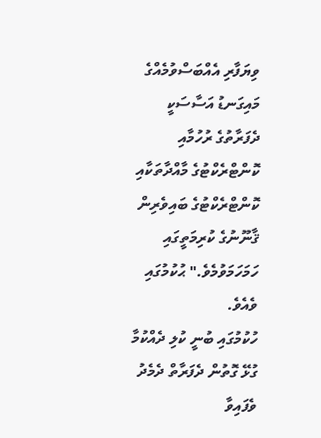ވިޔަފާރި އެއްބަސްވުމެއްގެ މައިގަނޑު އަސާސަކީ ދެފަރާތުގެ ރުހުމާއި ކޮންޓްރެކްޓުގެ މާއްދާތަކާއި ކޮންޓްރެކްޓުގެ ބައިވެރިން ޤާނޫނުގެ ކުރިމަތީގައި ހަމަހަމަވުމެވެ." ޙުކުމުގައި ވެއެވެ.
ހުކުމުގައި ބުނީ ކުލި ދެއްކުމާ ގުޅޭ ގޮތުން ދެފަރާތް ދެމެދު ވެފައިވާ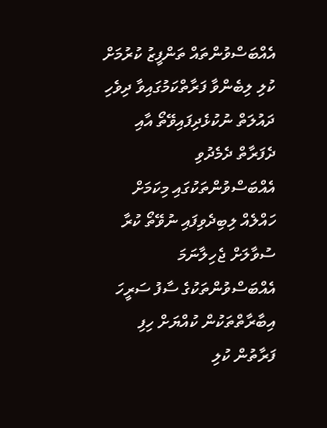އެއްބަސްވުންތައް ތަންފީޒު ކުރުމަށް ކުލި ލިބެންވާ ފަރާތްކަމުގައިވާ ދިވެހި ދައުލަތް ނުކުޅެދިފައިވޭތޯ އާއި ދެފަރާތް ދެމެދުވި އެއްބަސްވުންތަކުގައި މިކަމަށް ހައްލެއް ލިބިދެވިފައި ނުވޭތޯ ކުރާ ސުވާލަށް ޖެހިލާނަމަ އެއްބަސްވުންތަކުގެ ސާފު ސަރީހަ އިބާރާތްތަކުން ކުއްޔަށް ހިފި ފަރާތުން ކުލި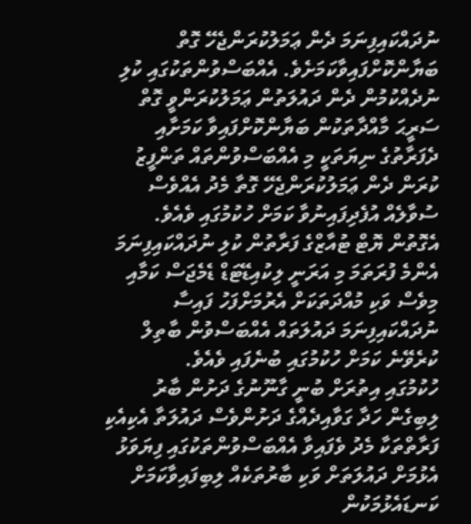ނުދައްކައިފިނަމަ ދެން ޢަމަލުކުރަންޖެހޭ ގޮތް ބަޔާންކޮށްފައިވާކަމަށެވެ. އެއްބަސްވުންތަކުގައި ކުލި ނުދެއްކުމުން ދެން ދައުލަތުން ޢަމަލުކުރަންވީ ގޮތް ސަރީޙަ މާއްދާތަކުން ބަޔާންކޮށްފައިވާ ކަމަށާއި ދެފަރާތުގެ ނިޔަތަކީ މި އެއްބަސްވުންތައް ތަންފީޒު ކުރަން ދެން ޢަމަލުކުރަންޖެހޭ ގޮތާ މެދު އެއްވެސް ސުވާލެއް އުފެދިފައިނުވާ ކަމަށް ހުކުމުގައި ވެއެވެ. އެގޮތުން ޔޮޓް ޓުއާޒްގެ ފަރާތުން ކުލި ނުދައްކައިފިނަމަ އެންމެ ފުރަތަމަ މި އަރަނީ ލިކުއިޑޭޓަޑް ޑެމެޖަސް ކަމާއި މިވެސް ވަކި މުއްދަތަކަށް އެރުމަށްފަހު ފައިސާ ނުދައްކައިފިނަމަ ދައުލަތައް އެއްބަސްވުން ބާތިލް ކުރެވޭނެ ކަމަށް ހުކުމުގައި ބުނެފައި ވެއެވެ.
ހުކުމުގައި އިތުރަށް ބުނީ ގާނޫނުގެ ދަށުން ބާރު ލިބިގެން ހަދާ ގަވާއިދެއްގެ ދަށުންވެސް ދައުލަތާ އެކިއެކި ފަރާތްތަކާ މެދު ވެފައިވާ އެއްބަސްވުންތަކުގައި ފިޔަވަޅު އެޅުމަށް ދައުލަތަށް ވަކި ބާރުތަކެއް ލިބިފައިވާކަމަށް ކަނޑައެޅުމަކުން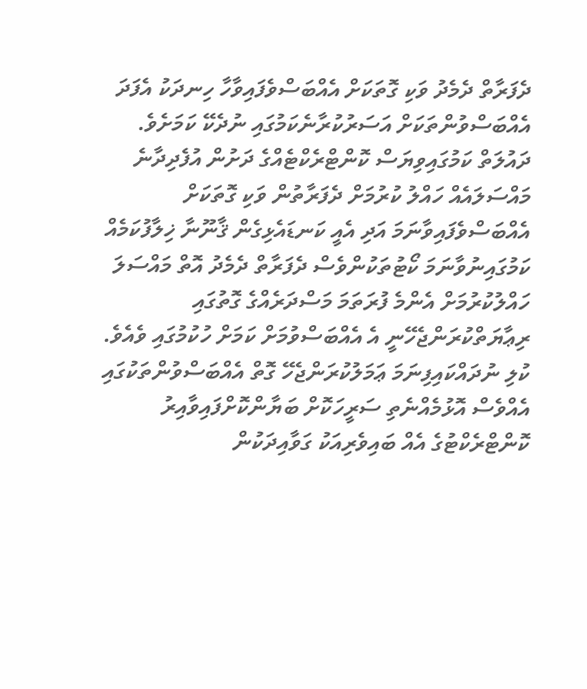ދެފަރާތް ދެމެދު ވަކި ގޮތަކަށް އެއްބަސްވެފައިވާހާ ހިނދަކު އެފަދަ އެއްބަސްވުންތަކަށް އަސަރުކުރާނެކަމުގައި ނުދެކޭ ކަމަށެވެ.
ދައުލަތް ކަމުގައިވިޔަސް ކޮންޓްރެކްޓެއްގެ ދަށުން އުފެދިދާނެ މައްސަލައެއް ހައްލު ކުރުމަށް ދެފަރާތުން ވަކި ގޮތަކަށް އެއްބަސްވެފައިވާނަމަ އަދި އެއީ ކަނޑައެޅިގެން ޤާނޫނާ ޚިލާފުކަމެއް ކަމުގައިނުވާނަމަ ކޯޓުތަކުންވެސް ދެފަރާތް ދެމެދު އޮތް މައްސަލަ ހައްލުކުރުމަށް އެންމެ ފުރަތަމަ މަސްދަރެއްގެ ގޮތުގައި ރިޢާޔަތްކުރަންޖެހޭނީ އެ އެއްބަސްވުމަށް ކަމަށް ހުކުމުގައި ވެއެވެ.
ކުލި ނުދައްކައިފިނަމަ ޢަމަލުކުރަންޖެހޭ ގޮތް އެއްބަސްވުންތަކުގައި އެއްވެސް އޮޅުމެއްނެތި ސަރީހަކޮށް ބަޔާންކޮށްފައިވާއިރު ކޮންޓްރެކްޓުގެ އެއް ބައިވެރިއަކު ގަވާއިދަކުން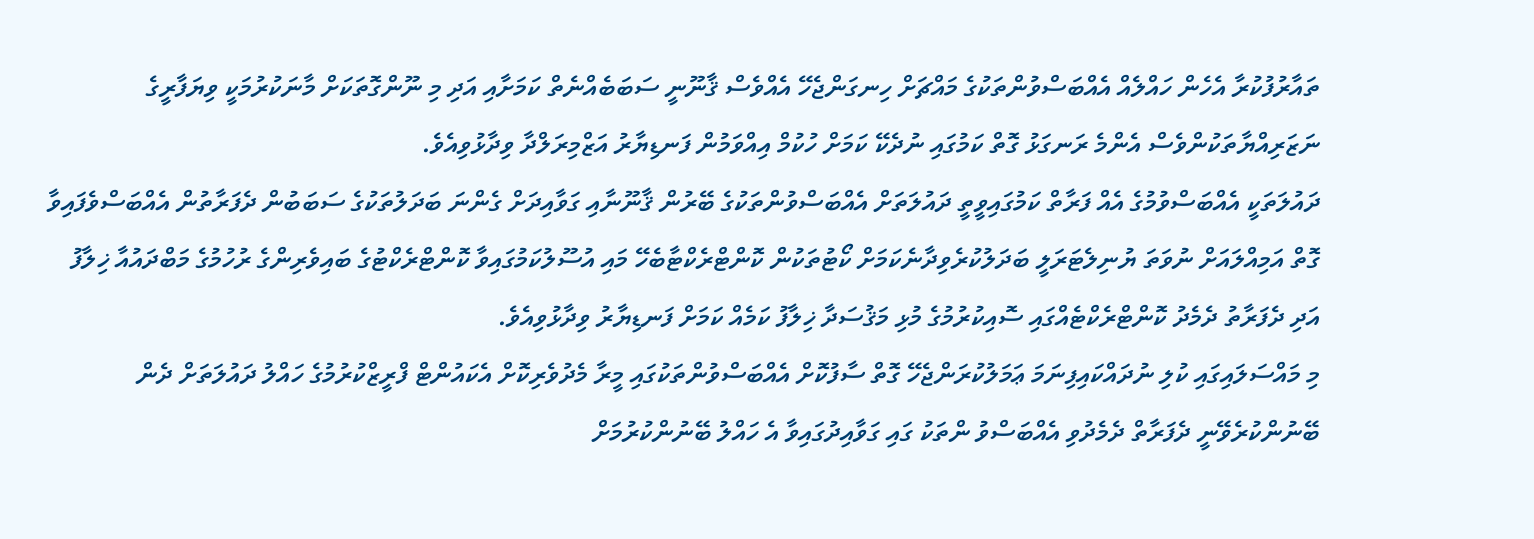ތައާރުފުކުރާ އެހެން ހައްލެއް އެއްބަސްވުންތަކުގެ މައްޗަށް ހިނގަންޖެހޭ އެއްވެސް ޤާނޫނީ ސަބަބެއްނެތް ކަމަށާއި އަދި މި ނޫންގޮތަކަށް މާނަކުރުމަކީ ވިޔަފާރީގެ ނަޒަރިއްޔާތަކުންވެސް އެންމެ ރަނގަޅު ގޮތް ކަމުގައި ނުދެކޭ ކަމަށް ހުކުމް އިއްވަމުން ފަނޑިޔާރު އަޒްމިރަލްދާ ވިދާޅުވިއެވެ.
ދައުލަތަކީ އެއްބަސްވުމުގެ އެއް ފަރާތް ކަމުގައިވީތީ ދައުލަތަށް އެއްބަސްވުންތަކުގެ ބޭރުން ޤާނޫނާއި ގަވާއިދަށް ގެންނަ ބަދަލުތަކުގެ ސަބަބުން ދެފަރާތުން އެއްބަސްވެފައިވާ ގޮތް އަމިއްލައަށް ނުވަތަ ޔުނިލެޓަރަލީ ބަދަލުކުރެވިދާނެކަމަށް ކޯޓުތަކުން ކޮންޓްރެކްޓާބެހޭ މައި އުސޫލުކަމުގައިވާ ކޮންޓްރެކްޓުގެ ބައިވެރިންގެ ރުހުމުގެ މަބްދައުއާ ޚިލާފު އަދި ދެފަރާތު ދެމެދު ކޮންޓްރެކްޓެއްގައި ސޮއިކުރުމުގެ މުޅި މަޤުސަދާ ޚިލާފު ކަމެއް ކަމަށް ފަނޑިޔާރު ވިދާޅުވިއެވެ.
މި މައްސަލައިގައި ކުލި ނުދައްކައިފިނަމަ ޢަމަލުކުރަންޖެހޭ ގޮތް ސާފުކޮށް އެއްބަސްވުންތަކުގައި މީރާ މެދުވެރިކޮށް އެކައުންޓް ފްރީޒްކުރުމުގެ ހައްލު ދައުލަތަށް ދެން ބޭނުންކުރެވޭނީ ދެފަރާތް ދެމެދުވި އެއްބަސްވު ންތަކު ގައި ގަވާއިދުގައިވާ އެ ހައްލު ބޭނުންކުރުމަށް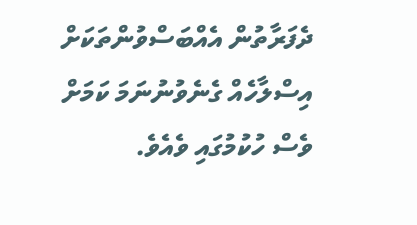ދެފަރާތުން އެއްބަސްވުންތަކަށް އިސްލާހެއް ގެނެވުނުނަމަ ކަމަށް ވެސް ހުކުމުގައި ވެއެވެ.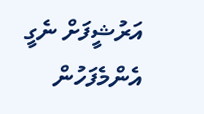އަރުޝީފަށް ނެގީ
އެންމެފަހުން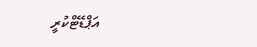އަޕްޑޭޓްކުރީ